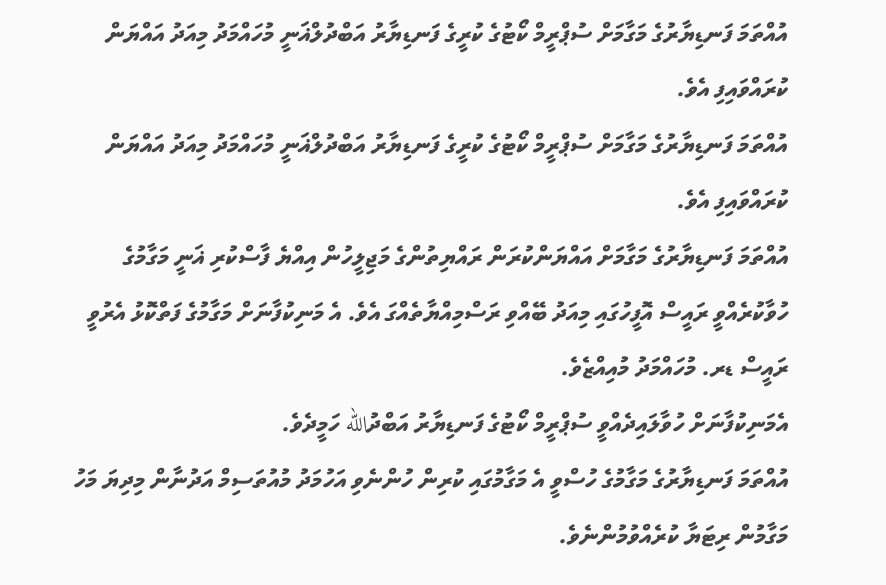އުއްތަމަ ފަނޑިޔާރުގެ މަގާމަށް ސުޕްރީމް ކޯޓުގެ ކުރީގެ ފަނޑިޔާރު އަބްދުލްޣަނީ މުހައްމަދު މިއަދު އައްޔަން ކުރައްވައިފި އެވެ.
އުއްތަމަ ފަނޑިޔާރުގެ މަގާމަށް ސުޕްރީމް ކޯޓުގެ ކުރީގެ ފަނޑިޔާރު އަބްދުލްޣަނީ މުހައްމަދު މިއަދު އައްޔަން ކުރައްވައިފި އެވެ.
އުއްތަމަ ފަނޑިޔާރުގެ މަގާމަށް އައްޔަންކުރަން ރައްޔިތުންގެ މަޖިލީހުން އިއްޔެ ފާސްކުރި ޣަނީ މަގާމުގެ ހުވާކުރެއްވީ ރައީސް އޮފީހުގައި މިއަދު ބޭއްވި ރަސްމިއްޔާތެއްގަ އެވެ. އެ މަނިކުފާނަށް މަގާމުގެ ފަތްކޮޅު އެރުވީ ރައީސް ޑރ. މުހައްމަދު މުއިއްޒެވެ.
އެމަނިކުފާނަށް ހުވާލައިދެއްވީ ސުޕްރީމް ކޯޓުގެ ފަނޑިޔާރު އަބްދުالله ހަމީދެވެ.
އުއްތަމަ ފަނޑިޔާރުގެ މަގާމުގެ ހުސްވީ އެ މަގާމުގައި ކުރިން ހުންނެވި އަހުމަދު މުއުތަސިމް އަދުނާން މިދިޔަ މަހު މަގާމުން ރިޓަޔާ ކުރެއްވުމުންނެވެ.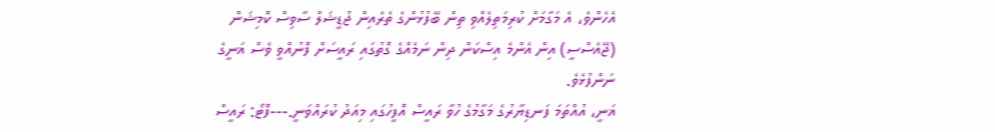އެހެންވެ، އެ މަގާމަށް ކުރިމަތިލެއްވި ތިން ބޭފުޅުންގެ ތެރެއިން ޖުޑީޝަލް ސާވިސް ކޮމިޝަން (ޖޭއެސްސީ) އިން އެންމެ އިސްކަން ދިން ނަމެއްގެ ގޮތުގައި ރައީސަށް ފޮނުއްވީ ވެސް ޣަނީގެ ނަންފުޅެވެ.
ޣަނީ، އުއްތަމަ ފަނޑިޔާރުގެ މަގާމުގެ ހުވާ ރައީސް އޮފީހުގައި މިއަދު ކުރައްވަނީ.---ފޮޓޯ: ރައީސް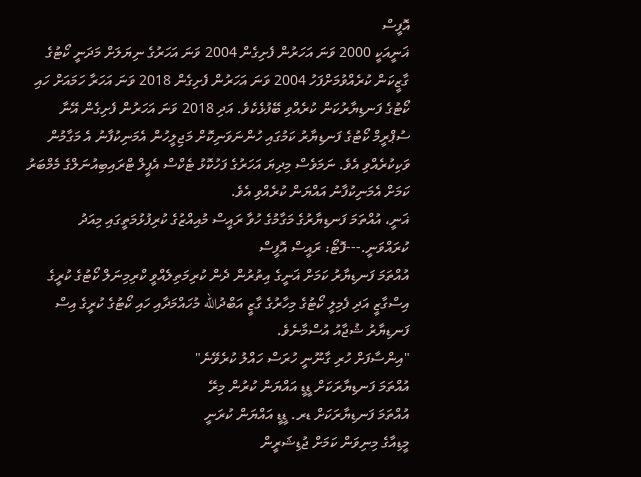އޮފީސް
ޣަނީއަކީ 2000 ވަނަ އަހަރުން ފެށިގެން 2004 ވަނަ އަހަރުގެ ނިޔަލަށް މަދަނީ ކޯޓުގެ ގާޒީކަން ކުރެއްވުމަށްފަހު 2004 ވަނަ އަހަރުން ފެށިގެން 2018 ވަނަ އަހަރާ ހަމައަށް ހައި ކޯޓުގެ ފަނޑިޔާރުކަން ކުރެއްވި ބޭފުޅެކެވެ. އަދި 2018 ވަނަ އަހަރުން ފެށިގެން އޭނާ ސުޕްރީމް ކޯޓުގެ ފަނޑިޔާރު ކަމުގައި ހުންނަވަނިކޮށް މަޖިލީހުން އެމަނިކުފާނު އެ މަގާމުން ވަކިކުރެއްވި އެވެ. ނަމަވެސް މިދިޔަ އަހަރުގެ ފަހުކޮޅު ޓެކްސް އެޕީލް ޓްރައިބިއުނަލްގެ މެމްބަރު ކަމަށް އެމަނިކުފާނު އައްޔަން ކުރެއްވި އެވެ.
ޣަނީ، އުއްތަމަ ފަނޑިޔާރުގެ މަގާމުގެ ހުވާ ރައީސް މުއިއްޒުގެ ކުރިފުޅުމަތީގައި މިއަދު ކުރައްވަނީ.---ފޮޓޯ: ރައީސް އޮފީސް
އުއްތަމަ ފަނޑިޔާރު ކަމަށް ޣަނީގެ އިތުރުން ދެން ކުރިމަތިލެއްވީ ކްރިމިނަލް ކޯޓުގެ ކުރީގެ އިސްގާޒީ އަދި ފެމިލީ ކޯޓުގެ މިހާރުގެ ގާޒީ އަބްދުالله މުހައްމަދާއި ހައި ކޯޓުގެ ކުރީގެ އިސް ފަނޑިޔާރު ޝުޖާއު އުސްމާނެވެ.
"އިންސާފަށް ހުރި ގާނޫނީ ހުރަސް ހައްލު ކުރެވޭނެ"
އުއްތަމަ ފަނޑިޔާރަކަށް ޑީޑީ އައްޔަން ކުރުން މިރޭ
އުއްތަމަ ފަނޑިޔާރަކަށް ޑރ. ޑީޑީ އައްޔަން ކުރަނީ
މީޑިއާގެ މިނިވަން ކަމަށް ޖުޑިޝަރީން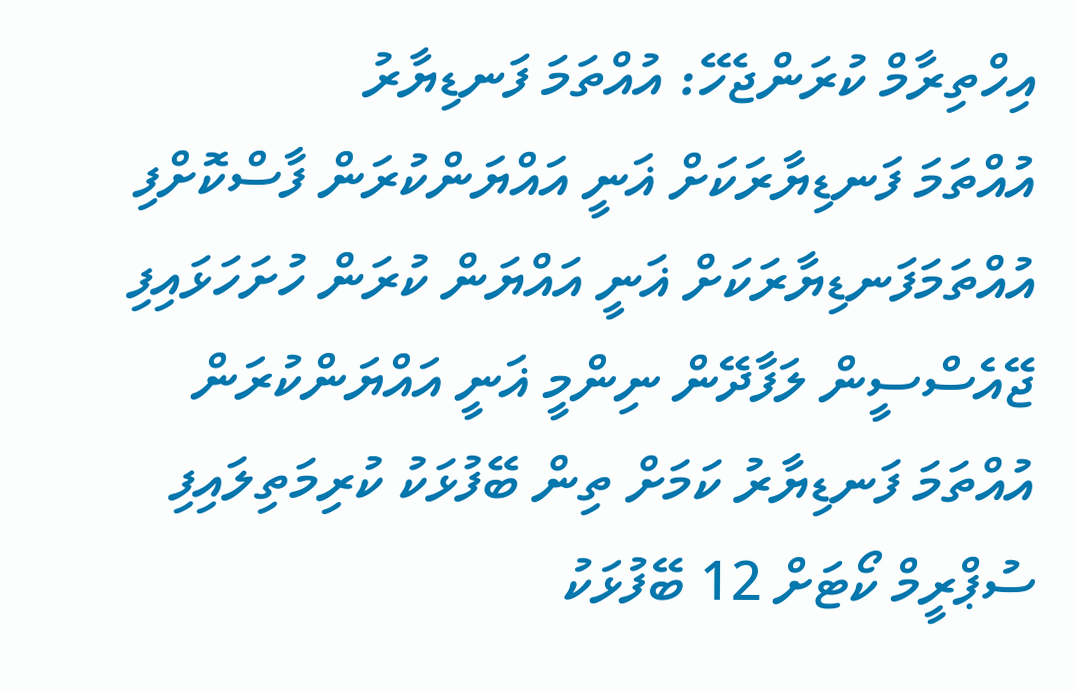އިހްތިރާމް ކުރަންޖެހޭ: އުއްތަމަ ފަނޑިޔާރު
އުއްތަމަ ފަނޑިޔާރަކަށް ޣަނީ އައްޔަންކުރަން ފާސްކޮށްފި
އުއްތަމަފަނޑިޔާރަކަށް ޣަނީ އައްޔަން ކުރަން ހުށަހަޅައިފި
ޖޭއެސްސީން ލަފާދޭން ނިންމީ ޣަނީ އައްޔަންކުރަން
އުއްތަމަ ފަނޑިޔާރު ކަމަށް ތިން ބޭފުޅަކު ކުރިމަތިލައިފި
ސުޕްރީމް ކޯޓަށް 12 ބޭފުޅަކު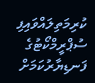ކުރިމަތިލައްވައިފި
ސުޕްރީމްކޯޓުގެ ފަނޑިޔާރުކަމަށް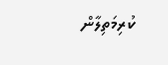ކުރިމަތިލާން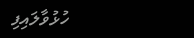ހުޅުވާލައިފި